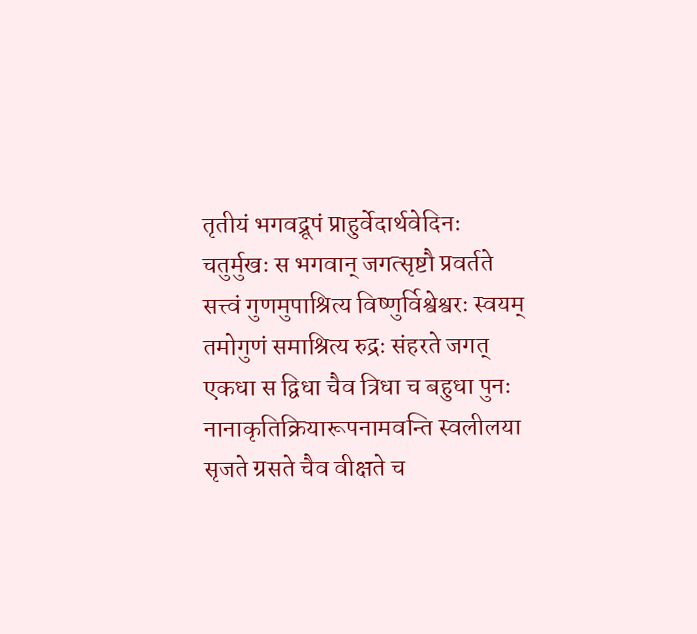तृतीयं भगवद्रूपं प्राहुर्वेदार्थवेदिनः
चतुर्मुखः स भगवान् जगत्सृष्टौ प्रवर्तते
सत्त्वं गुणमुपाश्रित्य विष्णुर्विश्वेश्वरः स्वयम्
तमोगुणं समाश्रित्य रुद्रः संहरते जगत्
एकधा स द्विधा चैव त्रिधा च बहुधा पुनः
नानाकृतिक्रियारूपनामवन्ति स्वलीलया
सृजते ग्रसते चैव वीक्षते च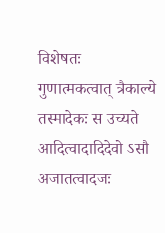विशेषतः
गुणात्मकत्वात् त्रैकाल्ये तस्मादेकः स उच्यते
आदित्वादादिदेवो ऽसौ अजातत्वादजः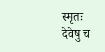स्मृतः
देवेषु च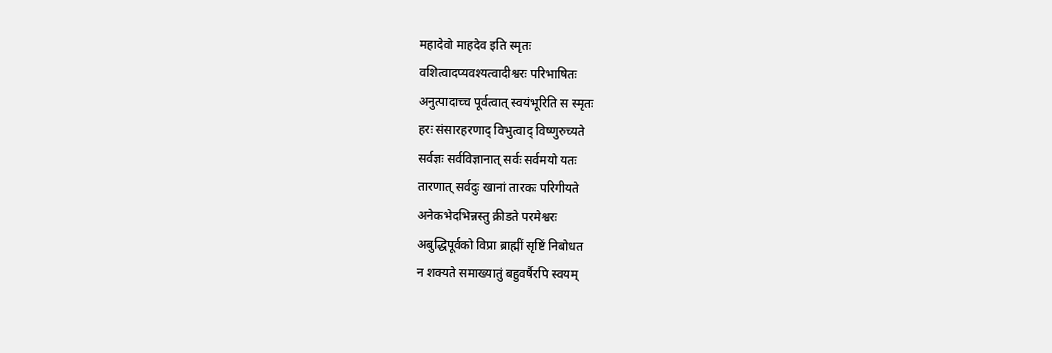महादेवो माहदेव इति स्मृतः
वशित्वादप्यवश्यत्वादीश्वरः परिभाषितः
अनुत्पादाच्च पूर्वत्वात् स्वयंभूरिति स स्मृतः
हरः संसारहरणाद् विभुत्वाद् विष्णुरुच्यते
सर्वज्ञः सर्वविज्ञानात् सर्वः सर्वमयो यतः
तारणात् सर्वदुः खानां तारकः परिगीयते
अनेकभेदभिन्नस्तु क्रीडते परमेश्वरः
अबुद्धिपूर्वको विप्रा ब्राह्मीं सृष्टिं निबोधत
न शक्यते समाख्यातुं बहुवर्षैरपि स्वयम्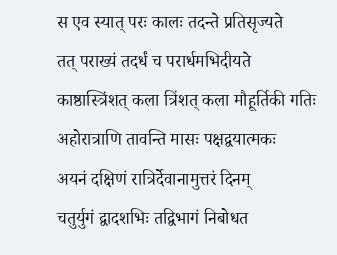स एव स्यात् परः कालः तदन्ते प्रतिसृज्यते
तत् पराख्यं तदर्धं च परार्धमभिदीयते
काष्ठास्त्रिंशत् कला त्रिंशत् कला मौहूर्तिकी गतिः
अहोरात्राणि तावन्ति मासः पक्षद्वयात्मकः
अयनं दक्षिणं रात्रिर्देवानामुत्तरं दिनम्
चतुर्युगं द्वादशभिः तद्विभागं निबोधत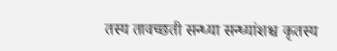तस्य तावच्छती सन्ध्या सन्ध्यांशश्च कृतस्य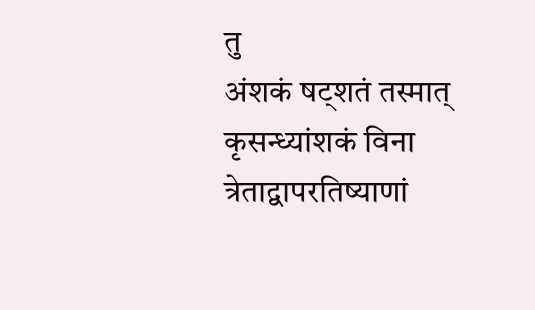तु
अंशकं षट्शतं तस्मात् कृसन्ध्यांशकं विना
त्रेताद्वापरतिष्याणां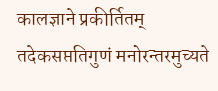कालज्ञाने प्रकीर्तितम्
तदेकसप्ततिगुणं मनोरन्तरमुच्यते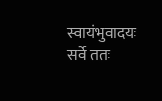स्वायंभुवादयः सर्वे ततः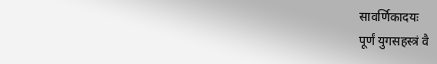सावर्णिकादयः
पूर्णं युगसहस्त्रं वै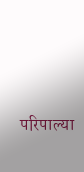परिपाल्या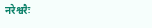नरेश्वरैः